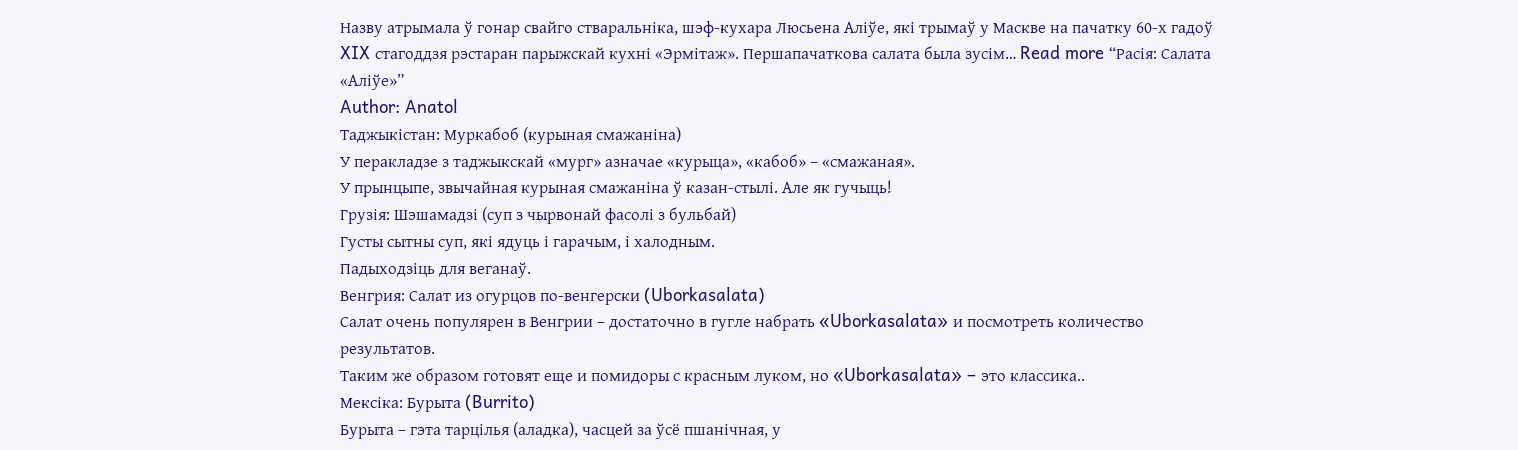Назву атрымала ў гонар свайго стваральніка, шэф-кухара Люсьена Аліўе, які трымаў у Маскве на пачатку 60-х гадоў XIX стагоддзя рэстаран парыжскай кухні «Эрмітаж». Першапачаткова салата была зусім… Read more “Расія: Салата «Аліўе»”
Author: Anatol
Таджыкістан: Муркабоб (курыная смажаніна)
У перакладзе з таджыкскай «мург» азначае «курыца», «кабоб» – «смажаная».
У прынцыпе, звычайная курыная смажаніна ў казан-стылі. Але як гучыць!
Грузія: Шэшамадзі (суп з чырвонай фасолі з бульбай)
Густы сытны суп, які ядуць і гарачым, і халодным.
Падыходзіць для веганаў.
Венгрия: Салат из огурцов по-венгерски (Uborkasalata)
Салат очень популярен в Венгрии – достаточно в гугле набрать «Uborkasalata» и посмотреть количество результатов.
Таким же образом готовят еще и помидоры с красным луком, но «Uborkasalata» – это классика..
Мексіка: Бурыта (Burrito)
Бурыта – гэта тарцілья (аладка), часцей за ўсё пшанічная, у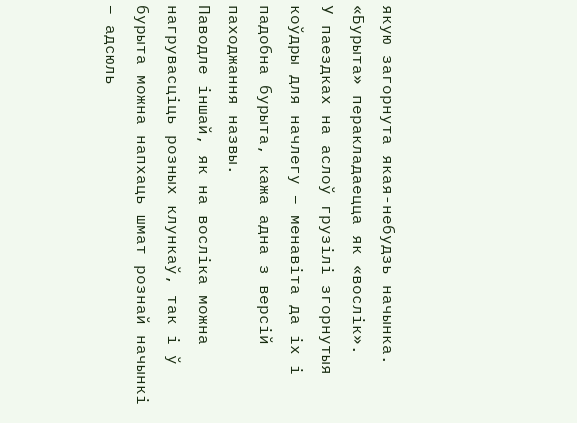якую загорнута якая-небудзь начынка. «Бурыта» перакладаецца як «вослік».
У паездках на аслоў грузілі згорнутыя коўдры для начлегу – менавіта да іх і падобна бурыта, кажа адна з версій паходжання назвы.
Паводле іншай, як на восліка можна нагрувасціць розных клункаў, так і ў бурыта можна напхаць шмат рознай начынкі – адсюль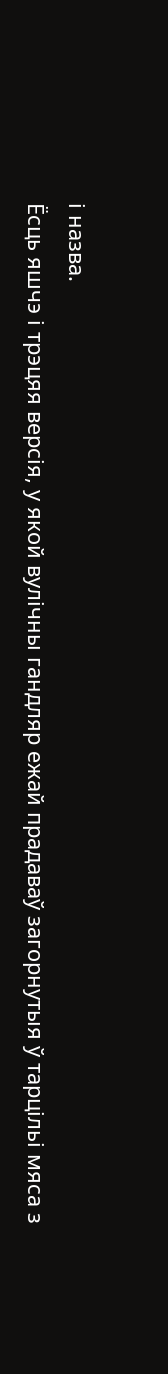і назва.
Ёсць яшчэ і трэцяя версія, у якой вулічны гандляр ежай прадаваў загорнутыя ў тарцільі мяса з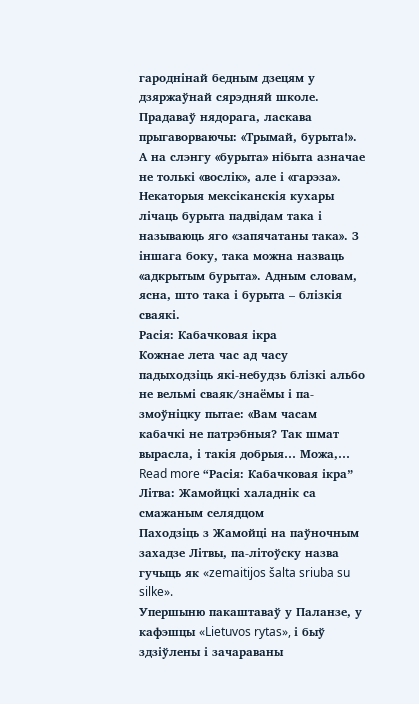гароднінай бедным дзецям у дзяржаўнай сярэдняй школе. Прадаваў нядорага, ласкава прыгаворваючы: «Трымай, бурыта!». А на слэнгу «бурыта» нібыта азначае не толькі «вослік», але і «гарэза».
Некаторыя мексіканскія кухары лічаць бурыта падвідам така і называюць яго «запячатаны така». З іншага боку, така можна назваць «адкрытым бурыта». Адным словам, ясна, што така і бурыта – блізкія сваякі.
Расія: Кабачковая ікра
Кожнае лета час ад часу падыходзіць які-небудзь блізкі альбо не вельмі сваяк/знаёмы і па-змоўніцку пытае: «Вам часам кабачкі не патрэбныя? Так шмат вырасла, і такія добрыя… Можа,… Read more “Расія: Кабачковая ікра”
Літва: Жамойцкі халаднік са смажаным селядцом
Паходзіць з Жамойці на паўночным захадзе Літвы, па-літоўску назва гучыць як «zemaitijos šalta sriuba su silke».
Упершыню пакаштаваў у Паланзе, у кафэшцы «Lietuvos rytas», і быў здзіўлены і зачараваны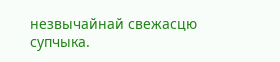незвычайнай свежасцю супчыка.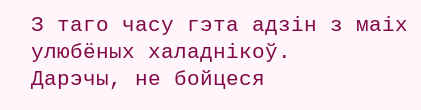З таго часу гэта адзін з маіх улюбёных халаднікоў.
Дарэчы, не бойцеся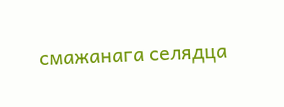смажанага селядца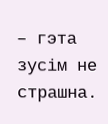– гэта зусім не страшна.